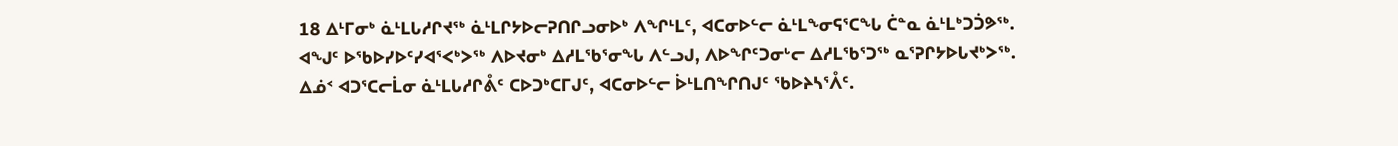18 ᐃᒻᒥᓂᒃ ᓈᒻᒪᒐᓱᒋᔪᖅ ᓈᒻᒪᒋᔭᐅᓕᕈᑎᒋᓗᓂᐅᒃ ᐱᖏᒻᒪᑦ, ᐊᑕᓂᐅᓪᓕ ᓈᒻᒪᖕᓂᕋᕐᑕᖓ ᑖᓐᓇ ᓈᒻᒪᒃᑐᑑᕗᖅ.
ᐊᖑᑦ ᐅᖃᐅᓯᐅᑦᓯᐊᕐᐸᒃᐳᖅ ᐱᐅᔪᓂᒃ ᐃᓱᒪᖃᕐᓂᖓ ᐱᓪᓗᒍ, ᐱᐅᖏᑦᑐᓂᒡᓕ ᐃᓱᒪᖃᕐᑐᖅ ᓇᕐᕈᒋᔭᐅᒐᔪᒃᐳᖅ.
ᐃᓅᑉ ᐊᑐᕐᑕᓕᒫᓂ ᓈᒻᒪᒐᓱᒋᕔᑦ ᑕᐅᑐᒃᑕᒥᒍᑦ, ᐊᑕᓂᐅᓪᓕ ᐆᒻᒪᑎᖏᑎᒍᑦ ᖃᐅᔨᓴᕐᐰᑦ.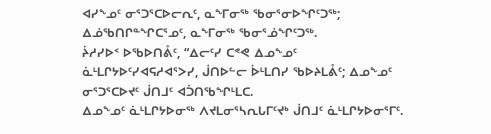ᐊᓯᖕᓄᑦ ᓂᕐᑐᕐᑕᐅᓕᕆᑦ, ᓇᖕᒥᓂᖅ ᖃᓂᕐᓂᐅᖏᑦᑐᖅ; ᐃᓅᖃᑎᒋᓐᖏᑕᕐᓄᑦ, ᓇᖕᒥᓂᖅ ᖃᓂᕐᓅᖏᑦᑐᖅ.
ᔩᓱᓯᐅᑉ ᐅᖃᐅᑎᕔᑦ, “ᐃᓕᑦᓯ ᑕᕝᕙ ᐃᓄᖕᓄᑦ ᓈᒻᒪᒋᔭᐅᑦᓯᐊᕋᓱᐊᕐᐳᓯ, ᒎᑎᐅᓪᓕ ᐆᒻᒪᑎᓯ ᖃᐅᔨᒪᕔᑦ; ᐃᓄᖕᓄᑦ ᓂᕐᑐᕐᑕᐅᔪᑦ ᒎᑎᒧᑦ ᐊᑑᑎᖃᖏᒻᒪᑕ.
ᐃᓄᖕᓄᑦ ᓈᒻᒪᒋᔭᐅᓂᖅ ᐱᔪᒪᓂᕐᓴᕆᒐᒥᑦᔪᒃ ᒎᑎᒧᑦ ᓈᒻᒪᒋᔭᐅᓂᕐᒥᑦ.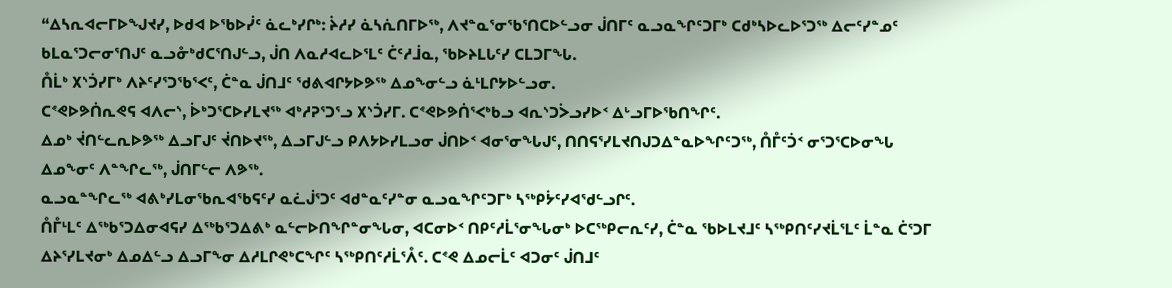“ᐃᓴᕆᐊᓕᒥᐅᖑᔪᓯ, ᐅᑯᐊ ᐅᖃᐅᓰᑦ ᓈᓚᒃᓯᒋᒃ: ᔩᓱᓯ ᓈᓴᕇᑎᒥᐅᖅ, ᐱᔪᓐᓇᕐᓂᖃᕐᑎᑕᐅᓪᓗᓂ ᒎᑎᒥᑦ ᓇᓗᓇᖏᑦᑐᒥᒃ ᑕᑯᒃᓴᐅᓚᐅᕐᑐᖅ ᐃᓕᑦᓯᓐᓄᑦ ᑲᒪᓇᕐᑐᓕᓂᕐᑎᒍᑦ ᓇᓗᓁᒃᑯᑕᕐᑎᒍᓪᓗ, ᒎᑎ ᐱᓇᓱᐊᓚᐅᕐᒪᑦ ᑖᑦᓱᒨᓇ, ᖃᐅᔨᒪᒐᑦᓯ ᑕᒪᑐᒥᖓ.
ᑍᒫᒃ ᙭ᔅᑑᓯᒥᒃ ᐱᔨᑦᓯᕐᑐᖃᕐᐸᑦ, ᑖᓐᓇ ᒎᑎᒧᑦ ᖁᕕᐊᒋᔭᐅᕗᖅ ᐃᓄᖕᓂᓪᓗ ᓈᒻᒪᒋᔭᐅᓪᓗᓂ.
ᑕᕝᕙᐅᕗᑏᕆᕙᕋ ᐊᐱᓕᔅ, ᐆᒃᑐᕐᑕᐅᓯᒪᔪᖅ ᐊᒃᓱᕈᕐᑐᕐᓗ ᙭ᔅᑑᓯᒥ. ᑕᕝᕙᐅᕗᑏᕐᐸᒃᑲᓗ ᐊᕆᔅᑐᐴᓗᓯᐅᑉ ᐃᒡᓗᒥᐅᖃᑎᖏᑦ.
ᐃᓄᒃ ᔫᑎᓪᓚᕆᐅᕗᖅ ᐃᓗᒥᒍᑦ ᔫᑎᐅᔪᖅ, ᐃᓗᒥᒍᓪᓗ ᑭᐱᔭᐅᓯᒪᓗᓂ ᒎᑎᐅᑉ ᐊᓂᕐᓂᖓᒍᑦ, ᑎᑎᕋᕐᓯᒪᔪᑎᒍᑐᐃᓐᓇᐅᖏᑦᑐᖅ, ᑍᒤᑦᑑᑉ ᓂᕐᑐᕐᑕᐅᓂᖓ ᐃᓄᖕᓂᑦ ᐱᓐᖏᓚᖅ, ᒎᑎᒥᓪᓕ ᐱᕗᖅ.
ᓇᓗᓇᓐᖏᓚᖅ ᐊᕕᒃᓯᒪᓂᖃᕆᐊᖃᕋᑦᓯ ᓇᓛᒎᕐᑐᑦ ᐊᑯᓐᓇᑦᓯᓐᓂ ᓇᓗᓇᖏᑦᑐᒥᒃ ᓴᖅᑭᔮᑦᓯᐊᖁᓪᓗᒋᑦ.
ᑍᒤᒻᒪᑦ ᐃᖅᑲᕐᑐᐃᓂᐊᕋᓯ ᐃᖅᑲᕐᑐᐃᕕᒃ ᓇᓪᓕᐅᑎᖏᓐᓂᖓᓂ, ᐊᑕᓂᐅᑉ ᑎᑭᑦᓱᒫᕐᓂᖓᓂᒃ ᐅᑕᖅᑭᓕᕆᑦᓯ, ᑖᓐᓇ ᖃᐅᒪᔪᒧᑦ ᓴᖅᑭᑎᑦᓯᔪᒫᕐᒪᑦ ᒫᓐᓇ ᑖᕐᑐᒥ ᐃᔨᕐᓯᒪᔪᓂᒃ ᐃᓄᐃᓪᓗ ᐃᓗᒥᖕᓂ ᐃᓱᒪᒋᕙᒃᑕᖏᑦ ᓴᖅᑭᑎᑦᓱᒫᕐᐰᑦ. ᑕᕝᕙ ᐃᓄᓕᒫᑦ ᐊᑐᓂᑦ ᒎᑎᒧᑦ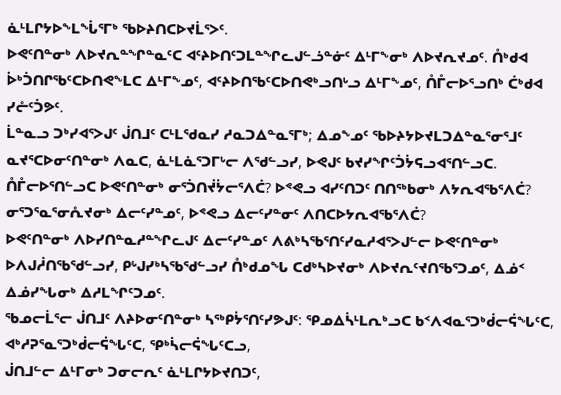ᓈᒻᒪᒋᔭᐅᖕᒪᖔᕐᒥᒃ ᖃᐅᔨᑎᑕᐅᔪᒫᕐᐳᑦ.
ᐅᕙᑦᑎᓐᓂᒃ ᐱᐅᔪᕆᓐᖏᓐᓇᑦᑕ ᐊᑦᔨᐅᑎᑦᑐᒪᓐᖏᓚᒍᓪᓘᓐᓃᑦ ᐃᒻᒥᖕᓂᒃ ᐱᐅᔪᕆᔪᓄᑦ. ᑍᒃᑯᐊ ᐆᒃᑑᑎᒋᖃᑦᑕᐅᑎᕙᖕᒪᑕ ᐃᒻᒥᖕᓄᑦ, ᐊᑦᔨᐅᑎᖃᑦᑕᐅᑎᕙᒃᓗᑎᒡᓗ ᐃᒻᒥᖕᓄᑦ, ᑍᒤᓕᐅᕐᓗᑎᒃ ᑖᒃᑯᐊ ᓯᓔᑦᑑᕗᑦ.
ᒫᓐᓇᓗ ᑐᒃᓯᐊᕐᐳᒍᑦ ᒎᑎᒧᑦ ᑕᒻᒪᖁᓇᓯ ᓱᓇᑐᐃᓐᓇᕐᒥᒃ; ᐃᓄᖕᓄᑦ ᖃᐅᔨᔭᐅᔪᒪᑐᐃᓐᓇᕐᓂᕐᒧᑦ ᓇᔪᕐᑕᐅᓂᑦᑎᓐᓂᒃ ᐱᓇᑕ, ᓈᒻᒪᓈᕐᑐᒥᒡᓕ ᐱᖁᓪᓗᓯ, ᐅᕙᒍᑦ ᑲᔪᓯᖏᑦᑑᔮᕋᓗᐊᕐᑎᓪᓗᑕ.
ᑍᒤᓕᐅᕐᑎᓪᓗᑕ ᐅᕙᑦᑎᓐᓂᒃ ᓂᕐᑑᑎᔫᔮᓕᕐᐱᑖ? ᐅᕝᕙᓗ ᐊᓯᑦᑎᑐᑦ ᑎᑎᖅᑲᓂᒃ ᐱᔭᕆᐊᖃᕐᐱᑖ? ᓂᕐᑐᕐᓇᕐᓂᕅᔪᓂᒃ ᐃᓕᑦᓯᓐᓄᑦ, ᐅᕝᕙᓗ ᐃᓕᑦᓯᓐᓂᑦ ᐱᑎᑕᐅᔭᕆᐊᖃᕐᐱᑖ?
ᐅᕙᑦᑎᓐᓂᒃ ᐱᐅᓯᑎᓐᓇᓱᓐᖏᓚᒍᑦ ᐃᓕᑦᓯᓐᓄᑦ ᐱᕕᒃᓴᖃᕐᑎᑦᓯᓇᓱᐊᕐᐳᒍᓪᓕ ᐅᕙᑦᑎᓐᓂᒃ ᐅᐱᒍᓲᑎᖃᖁᓪᓗᓯ, ᑭᒡᒍᓯᒃᓴᖃᖁᓪᓗᓯ ᑍᒃᑯᓄᖓ ᑕᑯᒃᓴᐅᔪᓂᒃ ᐱᐅᔪᕆᑦᔪᑎᖃᕐᑐᓄᑦ, ᐃᓅᑉ ᐃᓅᓯᖓᓂᒃ ᐃᓱᒪᖏᑦᑐᓄᑦ.
ᖃᓄᓕᒫᕐᓕ ᒎᑎᒧᑦ ᐱᔨᐅᓂᑦᑎᓐᓂᒃ ᓴᖅᑭᔮᕐᑎᑦᓯᕗᒍᑦ: ᕿᓄᐃᓵᒻᒪᕆᒃᓗᑕ ᑲᑉᐱᐊᓇᕐᑐᒃᑰᓕᕌᖓᑦᑕ, ᐊᒃᓱᕈᕐᓇᕐᑐᒃᑰᓕᕌᖓᑦᑕ, ᕿᒃᓵᓕᕌᖓᑦᑕᓗ,
ᒎᑎᒧᓪᓕ ᐃᒻᒥᓂᒃ ᑐᓂᓕᕆᑦ ᓈᒻᒪᒋᔭᐅᔪᑎᑐᑦ,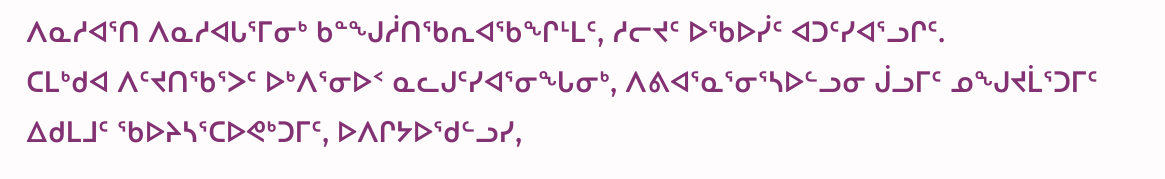ᐱᓇᓱᐊᕐᑎ ᐱᓇᓱᐊᒐᕐᒥᓂᒃ ᑲᓐᖑᓲᑎᖃᕆᐊᖃᖏᒻᒪᑦ, ᓱᓕᔪᑦ ᐅᖃᐅᓰᑦ ᐊᑐᑦᓯᐊᕐᓗᒋᑦ.
ᑕᒪᒃᑯᐊ ᐱᑦᔪᑎᖃᕐᐳᑦ ᐅᒃᐱᕐᓂᐅᑉ ᓇᓚᒍᑦᓯᐊᕐᓂᖓᓂᒃ, ᐱᕕᐊᕐᓇᕐᓂᕐᓴᐅᓪᓗᓂ ᒎᓗᒥᑦ ᓄᖑᔪᒫᕐᑐᒥᑦ ᐃᑯᒪᒧᑦ ᖃᐅᔨᓴᕐᑕᐅᕙᒃᑐᒥᑦ, ᐅᐱᒋᔭᐅᖁᓪᓗᓯ,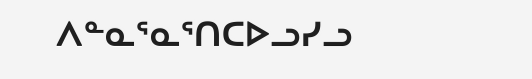ᐱᓐᓇᕐᓇᕐᑎᑕᐅᓗᓯᓗ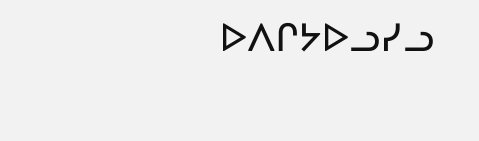ᐅᐱᒋᔭᐅᓗᓯᓗ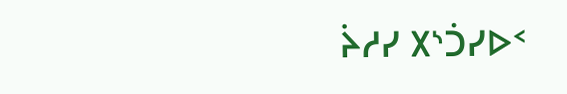ᔩᓱᓯ ᙭ᔅᑑᓯᐅᑉ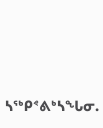ᓴᖅᑭᕝᕕᒃᓴᖓᓂ.